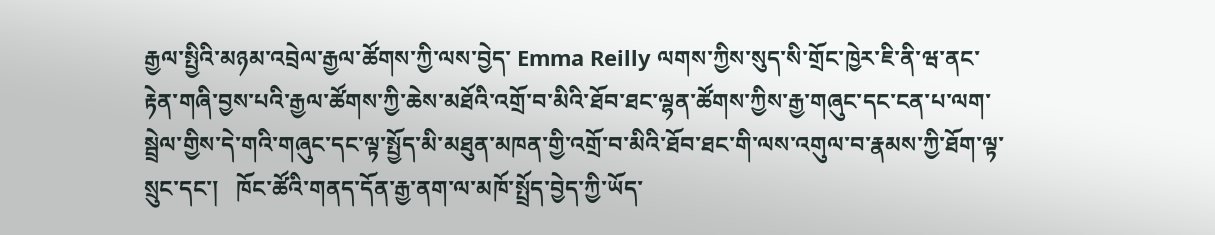རྒྱལ་སྤྱིའི་མཉམ་འབྲེལ་རྒྱལ་ཚོགས་ཀྱི་ལས་བྱེད་ Emma Reilly ལགས་ཀྱིས་སུད་སི་གྲོང་ཁྱེར་ཇི་ནི་ཝ་ནང་རྟེན་གཞི་བྱས་པའི་རྒྱལ་ཚོགས་ཀྱི་ཆེས་མཐོའི་འགྲོ་བ་མིའི་ཐོབ་ཐང་ལྷན་ཚོགས་ཀྱིས་རྒྱ་གཞུང་དང་ངན་པ་ལག་སྦྲེལ་གྱིས་དེ་གའི་གཞུང་དང་ལྟ་སྤྱོད་མི་མཐུན་མཁན་གྱི་འགྲོ་བ་མིའི་ཐོབ་ཐང་གི་ལས་འགུལ་བ་རྣམས་ཀྱི་ཐོག་ལྟ་སྲུང་དང་།   ཁོང་ཚོའི་གནད་དོན་རྒྱ་ནག་ལ་མཁོ་སྤྲོད་བྱེད་ཀྱི་ཡོད་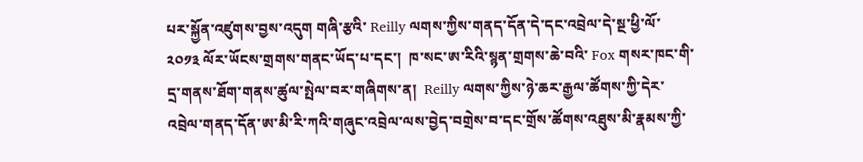པར་སྐྱོན་འཛུགས་བྱས་འདུག གཞི་རྩའི་ Reilly ལགས་ཀྱིས་གནད་དོན་དེ་དང་འབྲེལ་དེ་སྔ་ཕྱི་ལོ་ ༢༠༡༣ ལོར་ཡོངས་གྲགས་གནང་ཡོད་པ་དང་།  ཁ་སང་ཨ་རིའི་སྙན་གྲགས་ཆེ་བའི་ Fox གསར་ཁང་གི་དྲ་གནས་ཐོག་གནས་ཚུལ་སྤེལ་བར་གཞིགས་ན།  Reilly ལགས་ཀྱིས་ཉེ་ཆར་རྒྱལ་ཚོགས་ཀྱི་དེར་འབྲེལ་གནད་དོན་ཨ་མི་རི་ཀའི་གཞུང་འབྲེལ་ལས་བྱེད་བགྲེས་བ་དང་གྲོས་ཚོགས་འཐུས་མི་རྣམས་ཀྱི་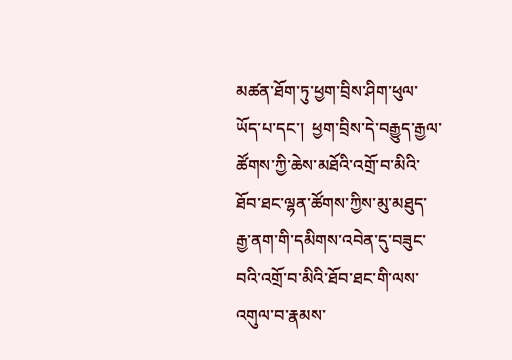མཚན་ཐོག་ཏུ་ཕྱག་བྲིས་ཤིག་ཕུལ་ཡོད་པ་དང་།  ཕྱག་བྲིས་དེ་བརྒྱུད་རྒྱལ་ཚོགས་ཀྱི་ཆེས་མཐོའི་འགྲོ་བ་མིའི་ཐོབ་ཐང་ལྷན་ཚོགས་ཀྱིས་མུ་མཐུད་རྒྱ་ནག་གི་དམིགས་འབེན་དུ་བཟུང་བའི་འགྲོ་བ་མིའི་ཐོབ་ཐང་གི་ལས་འགུལ་བ་རྣམས་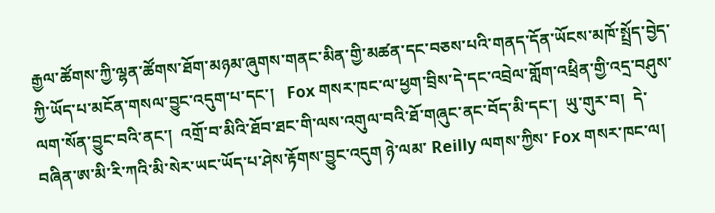རྒྱལ་ཚོགས་ཀྱི་ལྷན་ཚོགས་ཐོག་མཉམ་ཞུགས་གནང་མིན་གྱི་མཚན་དང་བཅས་པའི་གནད་དོན་ཡོངས་མཁོ་སྤྲོད་བྱེད་ཀྱི་ཡོད་པ་མངོན་གསལ་བྱུང་འདུག་པ་དང་།   Fox གསར་ཁང་ལ་ཕྱག་བྲིས་དེ་དང་འབྲེལ་གློག་འཕྲིན་གྱི་འདྲ་བཤུས་ལག་སོན་བྱུང་བའི་ནང་།  འགྲོ་བ་མིའི་ཐོབ་ཐང་གི་ལས་འགུལ་བའི་ཐོ་གཞུང་ནང་བོད་མི་དང་།  ཡུ་གུར་བ།  དེ་བཞིན་ཨ་མི་རི་ཀའི་མི་སེར་ཡང་ཡོད་པ་ཤེས་རྟོགས་བྱུང་འདུག ཉེ་ལམ་ Reilly ལགས་ཀྱིས་ Fox གསར་ཁང་ལ།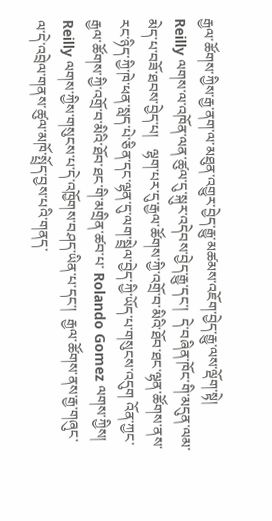རྒྱལ་ཚོགས་ཀྱིས་རྒྱ་ནག་ལ་མཐུན་འགྱུར་བྱེད་རྒྱུ་མཚམས་འཇོག་བྱེད་རྒྱུ་ལས་ལྡོག་སྟེ།  Reilly ལགས་ལ་འཁོན་ལན་ཚུལ་དུ་སྐུར་འདེབས་བྱེད་རྒྱུ་དང་།  དེ་བཞིན་ཁོང་གི་མདུན་ལམ་མེད་པ་བཟོ་ཐབས་བྱེད་པ།   ལྷག་པར་དུ་རྒྱལ་ཚོགས་ཀྱི་འགྲོ་བ་མིའི་ཐོབ་ཐང་ལྷན་ཚོགས་ནས་རང་ཉིད་ཀྱི་ཁེ་ཕན་སླད་པེ་ཅིན་དང་ལྷན་དུ་ལག་སྦྲེལ་བྱེད་ཀྱི་ཡོད་པ་གསུངས་འདུག འོན་ཀྱང་རྒྱལ་ཚོགས་ཀྱི་འགྲོ་བ་མིའི་ཐོབ་ཐང་གི་མགྲིན་ཚབ་པ་ Rolando Gomez ལགས་ཀྱིས།  Reilly ལགས་ཀྱིས་གསུངས་པ་དེ་འཁྱོགས་བཤད་ཡིན་པ་དང་།  རྒྱལ་ཚོགས་ནས་རྒྱ་གཞུང་ལ་དེ་འབྲེལ་གནས་ཚུལ་མཁོ་སྤྲོད་བྱས་པའི་གནད་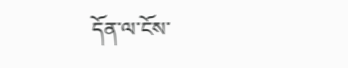དོན་ལ་ངོས་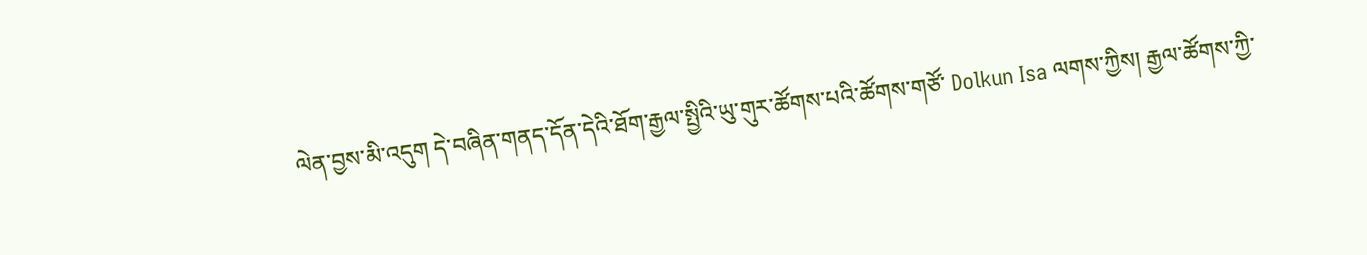ལེན་བྱས་མི་འདུག དེ་བཞིན་གནད་དོན་དེའི་ཐོག་རྒྱལ་སྤྱིའི་ཡུ་གུར་ཚོགས་པའི་ཚོགས་གཙོ་ Dolkun Isa ལགས་ཀྱིས། རྒྱལ་ཚོགས་ཀྱི་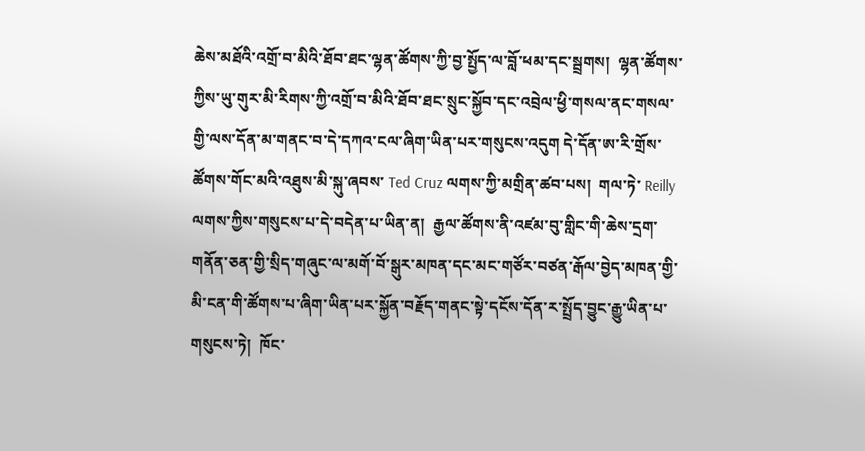ཆེས་མཐོའི་འགྲོ་བ་མིའི་ཐོབ་ཐང་ལྷན་ཚོགས་ཀྱི་བྱ་སྤྱོད་ལ་བློ་ཕམ་དང་སྦྲགས།  ལྷན་ཚོགས་ཀྱིས་ཡུ་གུར་མི་རིགས་ཀྱི་འགྲོ་བ་མིའི་ཐོབ་ཐང་སྲུང་སྐྱོབ་དང་འབྲེལ་ཕྱི་གསལ་ནང་གསལ་གྱི་ལས་དོན་མ་གནང་བ་དེ་དཀའ་ངལ་ཞིག་ཡིན་པར་གསུངས་འདུག དེ་དོན་ཨ་རི་གྲོས་ཚོགས་གོང་མའི་འཐུས་མི་སྐུ་ཞབས་ Ted Cruz ལགས་ཀྱི་མགྲིན་ཚབ་པས།  གལ་ཏེ་ Reilly ལགས་ཀྱིས་གསུངས་པ་དེ་བདེན་པ་ཡིན་ན།  རྒྱལ་ཚོགས་ནི་འཛམ་བུ་གླིང་གི་ཆེས་དྲག་གནོན་ཅན་གྱི་སྲིད་གཞུང་ལ་མགོ་བོ་སྒུར་མཁན་དང་མང་གཙོར་བཙན་རྒོལ་བྱེད་མཁན་གྱི་མི་ངན་གི་ཚོགས་པ་ཞིག་ཡིན་པར་སྐྱོན་བརྗོད་གནང་སྟེ་དངོས་དོན་ར་སྤྲོད་བྱུང་རྒྱུ་ཡིན་པ་གསུངས་ཏེ།  ཁོང་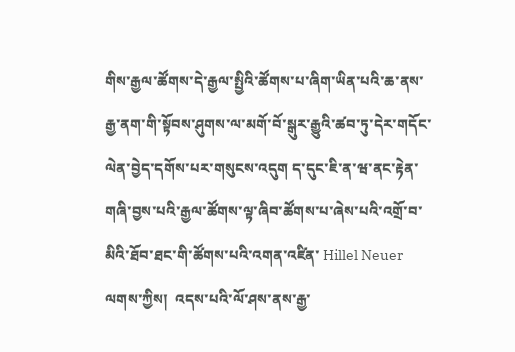གིས་རྒྱལ་ཚོགས་དེ་རྒྱལ་སྤྱིའི་ཚོགས་པ་ཞིག་ཡིན་པའི་ཆ་ནས་རྒྱ་ནག་གི་སྟོབས་ཤུགས་ལ་མགོ་བོ་སྒུར་རྒྱུའི་ཚབ་ཏུ་དེར་གདོང་ལེན་བྱེད་དགོས་པར་གསུངས་འདུག ད་དུང་ཇི་ན་ཝ་ནང་རྟེན་གཞི་བྱས་པའི་རྒྱལ་ཚོགས་ལྟ་ཞིབ་ཚོགས་པ་ཞེས་པའི་འགྲོ་བ་མིའི་ཐོབ་ཐང་གི་ཚོགས་པའི་འགན་འཛིན་ Hillel Neuer ལགས་ཀྱིས།  འདས་པའི་ལོ་ཤས་ནས་རྒྱ་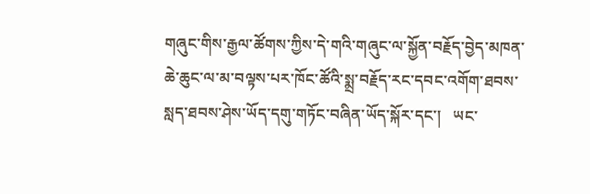གཞུང་གིས་རྒྱལ་ཚོགས་ཀྱིས་དེ་གའི་གཞུང་ལ་སྐྱོན་བརྗོད་བྱེད་མཁན་ཆེ་ཆུང་ལ་མ་བལྟས་པར་ཁོང་ཚོའི་སྨྲ་བརྗོད་རང་དབང་འགོག་ཐབས་སླད་ཐབས་ཤེས་ཡོད་དགུ་གཏོང་བཞིན་ཡོད་སྐོར་དང་།   ཡང་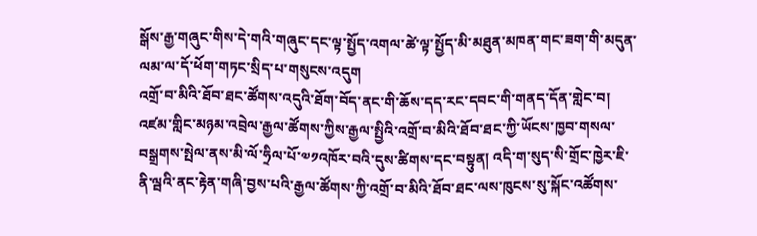སྒོས་རྒྱ་གཞུང་གིས་དེ་གའི་གཞུང་དང་ལྟ་སྤྱོད་འགལ་ཚེ་ལྟ་སྤྱོད་མི་མཐུན་མཁན་གང་ཟག་གི་མདུན་ལམ་ལ་དོ་ཕོག་གཏང་སྲིད་པ་གསུངས་འདུག
འགྲོ་བ་མིའི་ཐོབ་ཐང་ཚོགས་འདུའི་ཐོག་བོད་ནང་གི་ཆོས་དད་རང་དབང་གི་གནད་དོན་གླེང་བ།
འཛམ་གླིང་མཉམ་འབྲེལ་རྒྱལ་ཚོགས་ཀྱིས་རྒྱལ་སྤྱིའི་འགྲོ་བ་མིའི་ཐོབ་ཐང་ཀྱི་ཡོངས་ཁྱབ་གསལ་བསྒྲགས་སྤེལ་ནས་མི་ལོ་ཧྲིལ་པོ་༧༡འཁོར་བའི་དུས་ཚིགས་དང་བསྟུན། འདི་ག་སུད་སི་གྲོང་ཁྱེར་ཇི་ནི་ལྦའི་ནང་རྟེན་གཞི་བྱས་པའི་རྒྱལ་ཚོགས་ཀྱི་འགྲོ་བ་མིའི་ཐོབ་ཐང་ལས་ཁུངས་སུ་སྐོང་འཚོགས་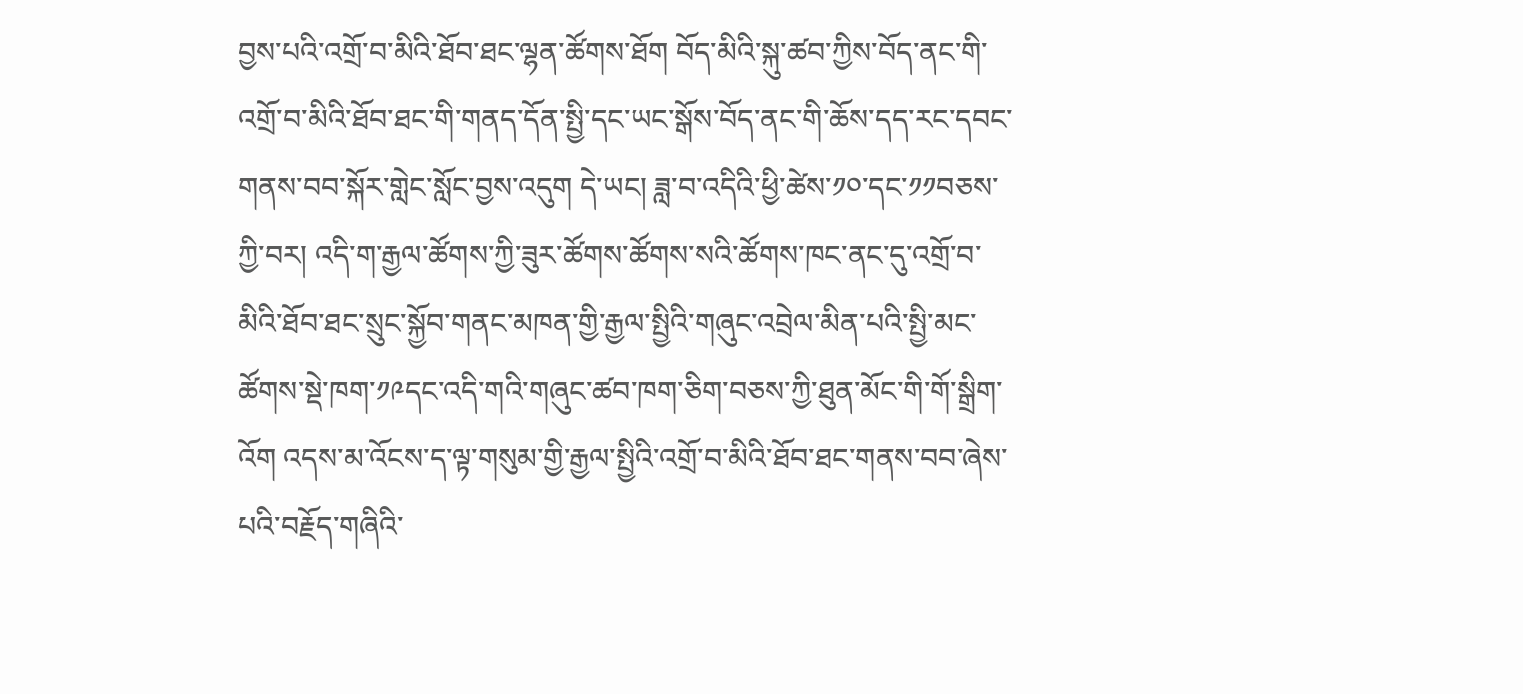བྱས་པའི་འགྲོ་བ་མིའི་ཐོབ་ཐང་ལྷན་ཚོགས་ཐོག བོད་མིའི་སྐུ་ཚབ་ཀྱིས་བོད་ནང་གི་འགྲོ་བ་མིའི་ཐོབ་ཐང་གི་གནད་དོན་སྤྱི་དང་ཡང་སྒོས་བོད་ནང་གི་ཆོས་དད་རང་དབང་གནས་བབ་སྐོར་གླེང་སློང་བྱས་འདུག དེ་ཡང། ཟླ་བ་འདིའི་ཕྱི་ཚེས་༡༠་དང་༡༡བཅས་ཀྱི་བར། འདི་ག་རྒྱལ་ཚོགས་ཀྱི་ཟུར་ཚོགས་ཚོགས་སའི་ཚོགས་ཁང་ནང་དུ་འགྲོ་བ་མིའི་ཐོབ་ཐང་སྲུང་སྐྱོབ་གནང་མཁན་གྱི་རྒྱལ་སྤྱིའི་གཞུང་འབྲེལ་མིན་པའི་སྤྱི་མང་ཚོགས་སྡེ་ཁག་༡༩དང་འདི་གའི་གཞུང་ཚབ་ཁག་ཅིག་བཅས་ཀྱི་ཐུན་མོང་གི་གོ་སྒྲིག་འོག འདས་མ་འོངས་ད་ལྟ་གསུམ་གྱི་རྒྱལ་སྤྱིའི་འགྲོ་བ་མིའི་ཐོབ་ཐང་གནས་བབ་ཞེས་པའི་བརྗོད་གཞིའི་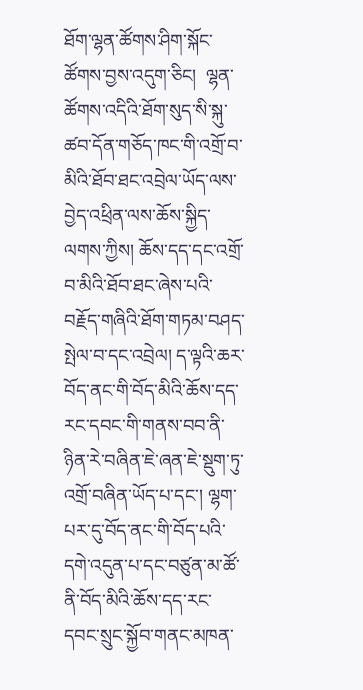ཐོག་ལྷན་ཚོགས་ཤིག་སྐོང་ཚོགས་བྱས་འདུག་ཅིང།  ལྷན་ཚོགས་འདིའི་ཐོག་སུད་སི་སྐུ་ཚབ་དོན་གཅོད་ཁང་གི་འགྲོ་བ་མིའི་ཐོབ་ཐང་འབྲེལ་ཡོད་ལས་བྱེད་འཕྲིན་ལས་ཆོས་སྐྱིད་ལགས་ཀྱིས། ཆོས་དད་དང་འགྲོ་བ་མིའི་ཐོབ་ཐང་ཞེས་པའི་བརྗོད་གཞིའི་ཐོག་གཏམ་བཤད་སྤེལ་བ་དང་འབྲེལ། ད་ལྟའི་ཆར་བོད་ནང་གི་བོད་མིའི་ཆོས་དད་རང་དབང་གི་གནས་བབ་ནི་ཉིན་རེ་བཞིན་ཇེ་ཞན་ཇེ་སྡུག་ཏུ་འགྲོ་བཞིན་ཡོད་པ་དང་། ལྷག་པར་དུ་བོད་ནང་གི་བོད་པའི་དགེ་འདུན་པ་དང་བཙུན་མ་ཚོ་ནི་བོད་མིའི་ཆོས་དད་རང་དབང་སྲུང་སྐྱོབ་གནང་མཁན་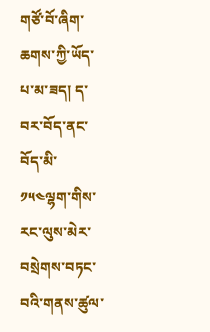གཙོ་བོ་ཞིག་ཆགས་ཀྱི་ཡོད་པ་མ་ཟད། ད་བར་བོད་ནང་བོད་མི་༡༥༤ལྷག་གིས་རང་ལུས་མེར་བསྲེགས་བཏང་བའི་གནས་ཚུལ་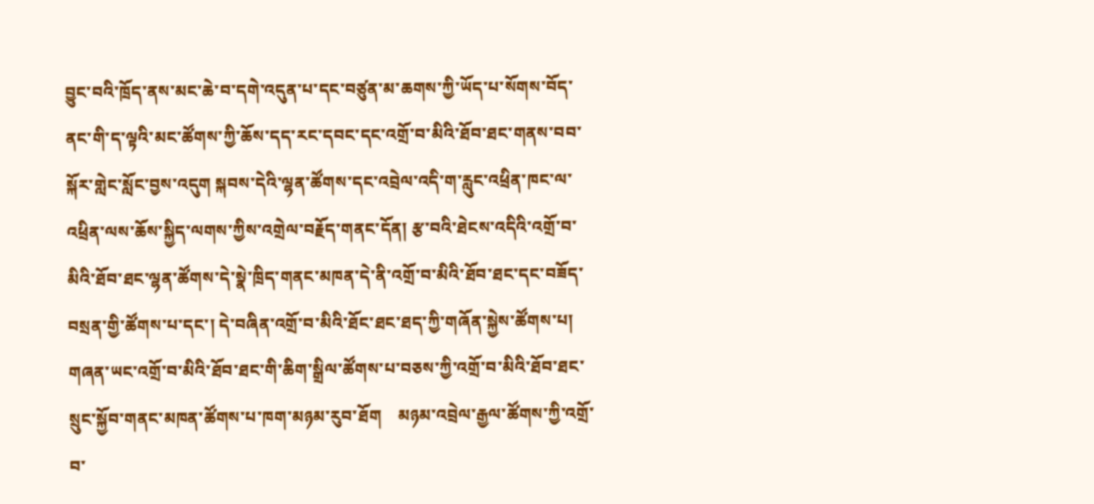བྱུང་བའི་ཁྲོད་ནས་མང་ཆེ་བ་དགེ་འདུན་པ་དང་བཙུན་མ་ཆགས་ཀྱི་ཡོད་པ་སོགས་བོད་ནང་གི་ད་ལྟའི་མང་ཚོགས་ཀྱི་ཆོས་དད་རང་དབང་དང་འགྲོ་བ་མིའི་ཐོབ་ཐང་གནས་བབ་སྐོར་གླེང་སློང་བྱས་འདུག སྐབས་དེའི་ལྷན་ཚོགས་དང་འབྲེལ་འདི་ག་རླུང་འཕྲིན་ཁང་ལ་འཕྲིན་ལས་ཆོས་སྐྱིད་ལགས་ཀྱིས་འགྲེལ་བརྗོད་གནང་དོན། རྩ་བའི་ཐེངས་འདིའི་འགྲོ་བ་མིའི་ཐོབ་ཐང་ལྷན་ཚོགས་དེ་སྣེ་ཁྲིད་གནང་མཁན་དེ་ནི་འགྲོ་བ་མིའི་ཐོབ་ཐང་དང་བཟོད་བསྲན་གྱི་ཚོགས་པ་དང་། དེ་བཞིན་འགྲོ་བ་མིའི་ཐོང་ཐང་ཐད་ཀྱི་གཞོན་སྐྱེས་ཚོགས་པ། གཞན་ཡང་འགྲོ་བ་མིའི་ཐོབ་ཐང་གི་ཆིག་སྒྲིལ་ཚོགས་པ་བཅས་ཀྱི་འགྲོ་བ་མིའི་ཐོབ་ཐང་སྲུང་སྐྱོབ་གནང་མཁན་ཚོགས་པ་ཁག་མཉམ་རུབ་ཐོག    མཉམ་འབྲེལ་རྒྱལ་ཚོགས་ཀྱི་འགྲོ་བ་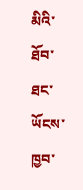མིའི་ཐོབ་ཐང་ཡོངས་ཁྱབ་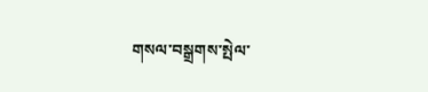གསལ་བསྒྲགས་སྤེལ་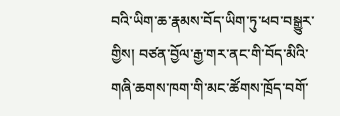བའི་ཡིག་ཆ་རྣམས་བོད་ཡིག་ཏུ་ཕབ་བསྒྱུར་གྱིས། བཙན་བྱོལ་རྒྱ་གར་ནང་གི་བོད་མིའི་གཞི་ཆགས་ཁག་གི་མང་ཚོགས་ཁྲོད་བགོ་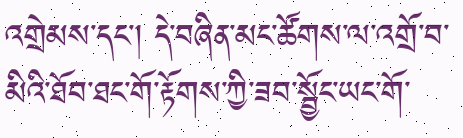འགྲེམས་དང་། དེ་བཞིན་མང་ཚོགས་ལ་འགྲོ་བ་མིའི་ཐོབ་ཐང་གོ་རྟོགས་ཀྱི་ཟབ་སྦྱོང་ཡང་གོ་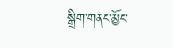སྒྲིག་གནང་མྱོང་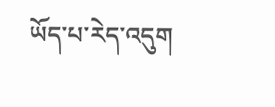ཡོད་པ་རེད་འདུག